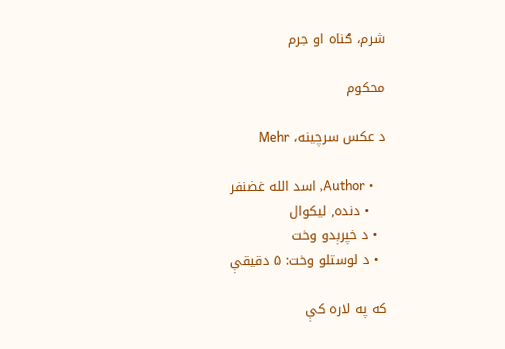شرم، ګناه او جرم

محکوم

د عکس سرچینه، Mehr

    • Author, اسد الله غضنفر
    • دنده, لیکوال
  • د خپرېدو وخت
  • د لوستلو وخت: ۵ دقیقې

که په لاره کې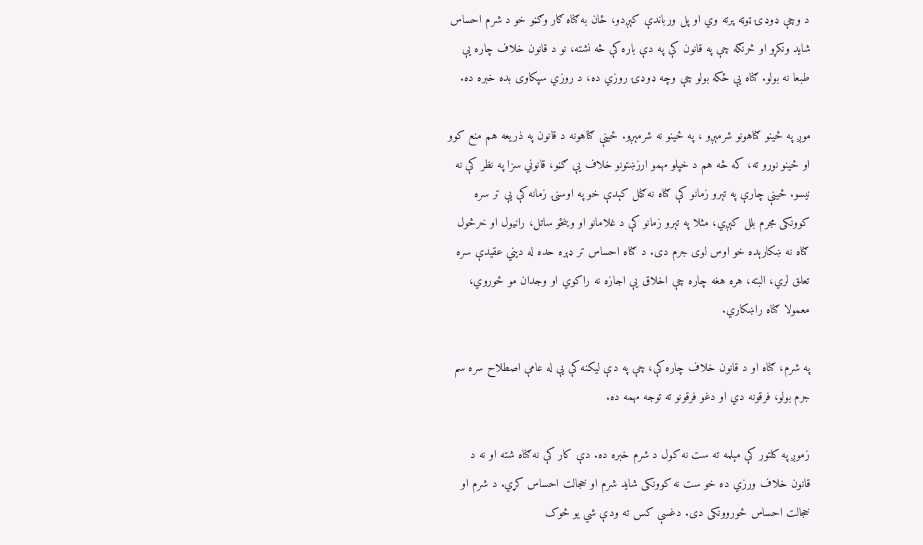د وچې ډوډۍ ټوټه پرته وي او پل ورباندې کېږدو، ځان به ګناه ګار وګڼو خو د شرم احساس شاید ونکړو او څرنګه چې په قانون کې په دې باره کې څه نشته، نو د قانون خلاف چاره یې طبعا نه بولو. ګناه یې ځکه بولو چې وچه ډوډۍ روزي ده، د روزي سپکاوی بده خبره ده.

موږ په ځینو ګناهونو شرمېږو ، په ځینو نه شرمېږو. ځینې ګناهونه د قانون په ذریعه هم منع کوو او ځینو نورو ته، که څه هم د خپلو مهمو ارزښتونو خلاف یې ګڼو، قانوني سزا په نظر کې نه نیسو. ځینې چارې په تېرو زمانو کې ګناه نه ګڼل کېدې خو په اوسنۍ زمانه کې یې تر سره کوونکی مجرم بلل کېږي، مثلا په تېرو زمانو کې د غلامانو او وینځو ساتل، رانیول او خرڅول ګناه نه ښکارېده خو اوس لوی جرم دی. د ګناه احساس تر ډېره حده له دیني عقیدې سره تعلق لري، البته، هره هغه چاره چې اخلاق یې اجازه نه راکوي او وجدان مو ځوروي، معمولا ګناه راښکاري.

په شرم، ګناه او د قانون خلاف چاره کې، چې په دې لیکنه کې یې له عامې اصطلاح سره سم جرم بولو، فرقونه دي او دغو فرقونو ته توجه مهمه ده.

زموږ په کلتور کې مېلمه ته ست نه کول د شرم خبره ده. دې کار کې نه ګناه شته او نه د قانون خلاف ورزي ده خو ست نه کوونکی شاید شرم او خجالت احساس کړي. د شرم او خجالت احساس ځوروونکی دی. دغسې کس ته ودې شي یو څوک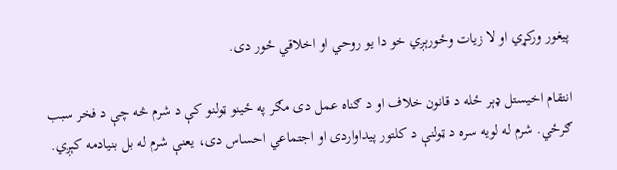پیغور ورکړي او لا زیات وځورېږي خو دا یو روحي او اخلاقي ځور دی.

انتقام اخیستل ډېر ځله د قانون خلاف او د ګناه عمل دی مګر په ځینو ټولنو کې د شرم څه چې د فخر سبب ګرځي. شرم له لویه سره د ټولنې د کلتور پیداواردی او اجتماعي احساس دی، یعنې شرم له بل بنیادمه کېږي.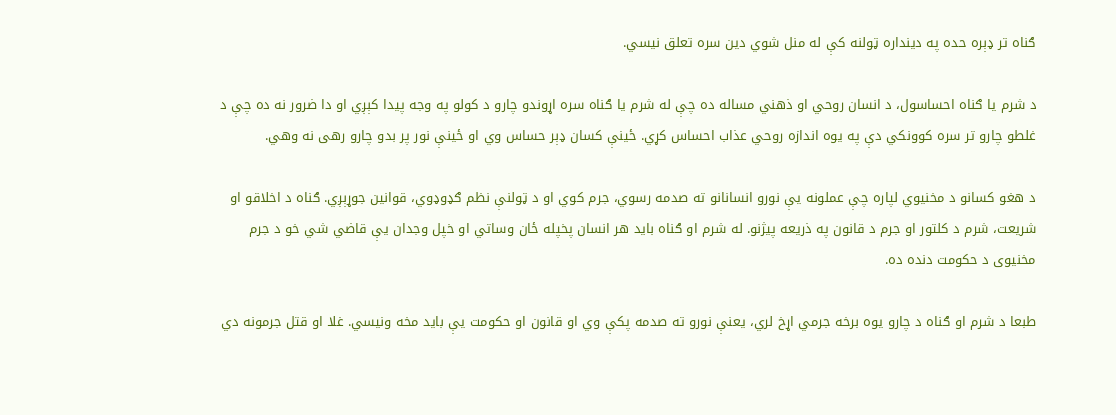ګناه تر ډېره حده په دینداره ټولنه کې له منل شوي دین سره تعلق نیسي.

د شرم یا ګناه احساسول، د انسان روحي او ذهني مساله ده چې له شرم یا ګناه سره اړوندو چارو د کولو په وجه پیدا کېږي او دا ضرور نه ده چې د غلطو چارو تر سره کوونکي دې په یوه اندازه روحي عذاب احساس کړي. ځينې کسان ډېر حساس وي او ځينې نور پر بدو چارو رهی نه وهي.

د هغو کسانو د مخنیوي لپاره چې عملونه یې نورو انسانانو ته صدمه رسوي، جرم کوي او د ټولنې نظم ګډوډوي، قوانین جوړېږي. ګناه د اخلاقو او شریعت، شرم د کلتور او جرم د قانون په ذریعه پیژنو. له شرم او ګناه باید هر انسان پخپله ځان وساتي او خپل وجدان یې قاضي شي خو د جرم مخنیوی د حکومت دنده ده.

طبعا د شرم او ګناه د چارو یوه برخه جرمي اړخ لري، یعنې نورو ته صدمه پکې وي او قانون او حکومت یې باید مخه ونیسي. غلا او قتل جرمونه دي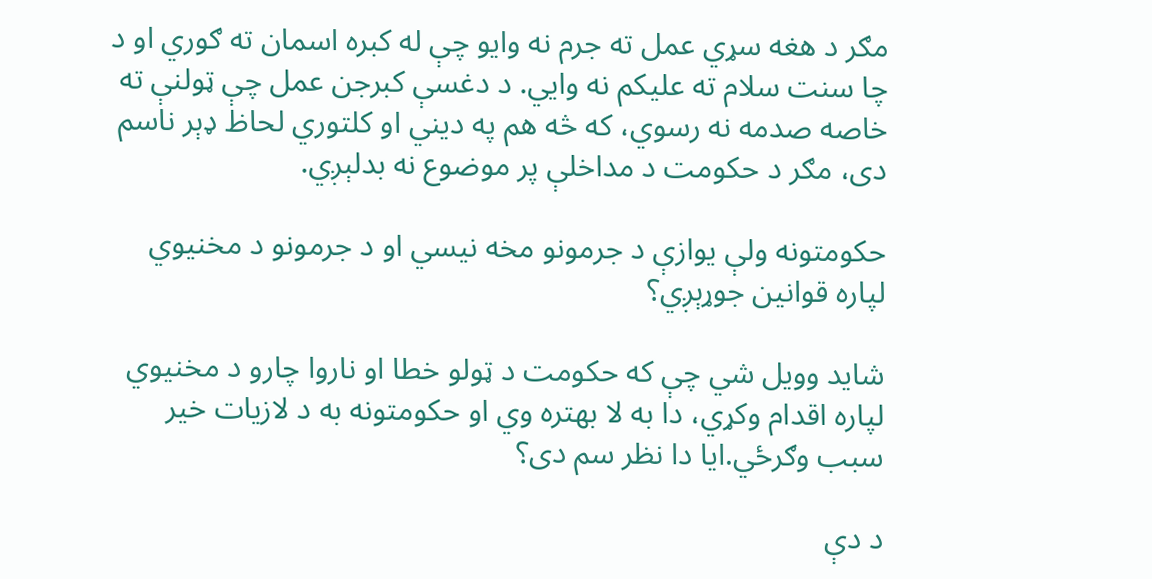مګر د هغه سړي عمل ته جرم نه وایو چې له کبره اسمان ته ګوري او د چا سنت سلام ته علیکم نه وایي. د دغسې کبرجن عمل چې ټولنې ته خاصه صدمه نه رسوي، که څه هم په دیني او کلتوري لحاظ ډېر ناسم دی، مګر د حکومت د مداخلې پر موضوع نه بدلېږي.

حکومتونه ولې یوازې د جرمونو مخه نیسي او د جرمونو د مخنیوي لپاره قوانین جوړېږي؟

شاید وویل شي چې که حکومت د ټولو خطا او ناروا چارو د مخنیوي لپاره اقدام وکړي، دا به لا بهتره وي او حکومتونه به د لازیات خیر سبب وګرځي.ایا دا نظر سم دی؟

د دې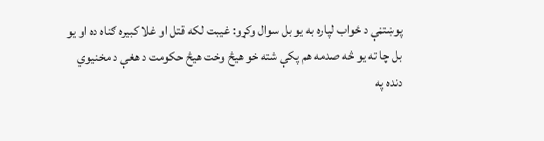پوښتڼې د ځواب لپاره به یو بل سوال وکړو: غیبت لکه قتل او غلا کبیره ګناه ده او یو بل چا ته یو څه صدمه هم پکې شته خو هیڅ وخت هیڅ حکومت د هغې د مخنیوي دنده په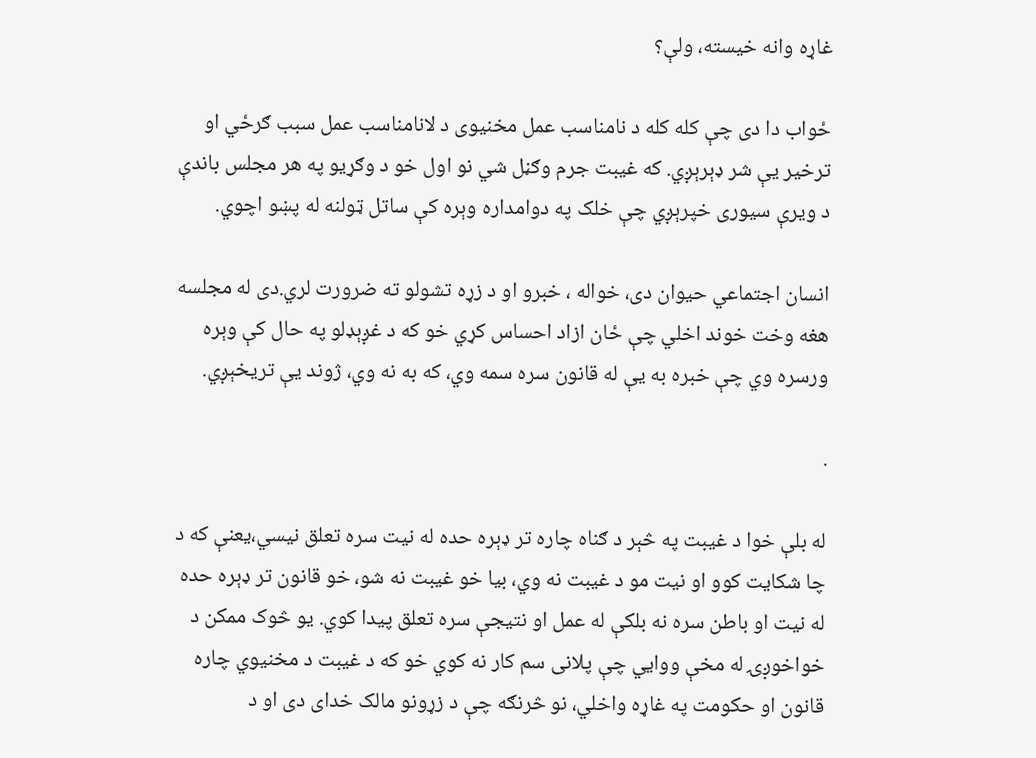غاړه وانه خیسته، ولې؟

ځواب دا دی چې کله کله د نامناسب عمل مخنیوی د لانامناسب عمل سبب ګرځي او ترخیر یې شر ډېرېږي. که غیبت جرم وګڼل شي نو اول خو د وګړیو په هر مجلس باندې د ویرې سیوری خپرېږي چې خلک په دوامداره وېره کې ساتل ټولنه له پښو اچوي.

انسان اجتماعي حیوان دی، خواله ، خبرو او د زړه تشولو ته ضرورت لري.دی له مجلسه هغه وخت خوند اخلي چې ځان ازاد احساس کړي خو که د غږېډلو په حال کې وېره ورسره وي چې خبره به یې له قانون سره سمه وي، که به نه وي، ژوند یې تریخېږي.

.

له بلې خوا د غیبت په څېر د ګناه چاره تر ډېره حده له نیت سره تعلق نیسي،یعنې که د چا شکایت کوو او نیت مو د غیبت نه وي، بیا خو غیبت نه شو، خو قانون تر ډېره حده له نیت او باطن سره نه بلکې له عمل او نتیجې سره تعلق پیدا کوي. یو څوک ممکن د خواخوږۍ له مخې ووایي چې پلانی سم کار نه کوي خو که د غیبت د مخنیوي چاره قانون او حکومت په غاړه واخلي، نو څرنګه چې د زړونو مالک خدای دی او د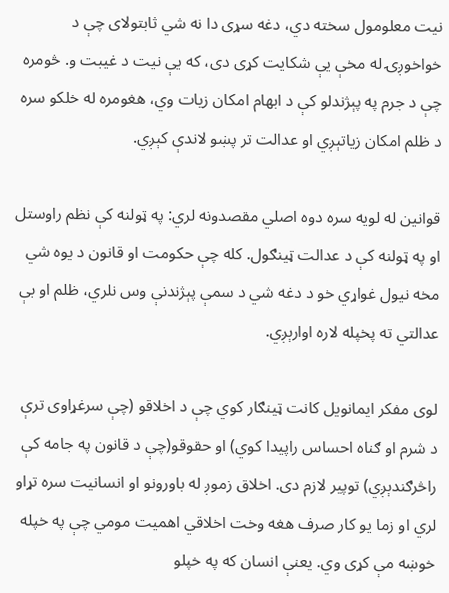نیت معلومول سخته دي، دغه سړی دا نه شي ثابتولای چې د خواخوږۍ له مخې یې شکایت کړی دی، که یې نیت د غیبت و. څومره چې د جرم په پېژندلو کې د ابهام امکان زیات وي، هغومره له خلکو سره د ظلم امکان زیاتېږي او عدالت تر پښو لاندې کېږي.

قوانین له لویه سره دوه اصلي مقصدونه لري: په ټولنه کې نظم راوستل او په ټولنه کې د عدالت ټینګول. کله چې حکومت او قانون د یوه شي مخه نیول غواړي خو د دغه شي د سمې پېژندنې وس نلري، ظلم او بې عدالتي ته پخپله لاره اوارېږي.

لوی مفکر ایمانویل کانت ټینګار کوي چې د اخلاقو (چې سرغړاوی ترې د شرم او ګناه احساس راپیدا کوي) او حقوقو(چې د قانون په جامه کې راڅرګندېږي) توپیر لازم دی. اخلاق زموږ له باورونو او انسانیت سره تړاو لري او زما یو کار صرف هغه وخت اخلاقي اهمیت مومي چې په خپله خوښه مې کړی وي. یعنې انسان که په خپلو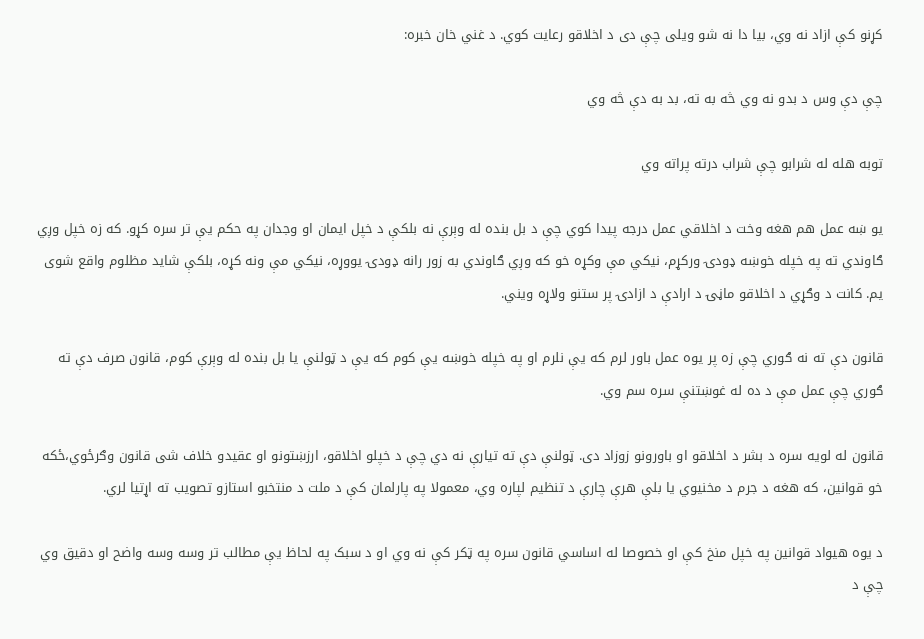کړنو کې ازاد نه وي، بیا دا نه شو ویلی چې دی د اخلاقو رعایت کوي. د غني خان خبره:

چې دې وس د بدو نه وي څه به ته، بد به دې څه وي

توبه هله له شرابو چې شراب درته پراته وي

یو ښه عمل هم هغه وخت د اخلاقي عمل درجه پیدا کوي چې د بل بنده له وېرې نه بلکې د خپل ایمان او وجدان په حکم یې تر سره کړو. که زه خپل وږي ګاوندي ته په خپله خوښه ډودۍ ورکړم، نیکي مې وکړه خو که وږي ګاوندي به زور رانه ډودۍ یووړه، نیکي مې ونه کړه، بلکې شاید مظلوم واقع شوی یم. کانت د وګړي د اخلاقو ماڼۍ د ارادې د ازادۍ پر ستنو ولاړه ویني.

قانون دې ته نه ګوري چې زه پر یوه عمل باور لرم که یې نلرم او په خپله خوښه یې کوم که یې د ټولنې یا بل بنده له وېرې کوم، قانون صرف دې ته ګوري چې عمل مې د ده له غوښتنې سره سم وي.

قانون له لویه سره د بشر د اخلاقو او باورونو زوزاد دی. ټولنې دې ته تیارې نه دي چې د خپلو اخلاقو، ارزښتونو او عقیدو خلاف شی قانون وګرځوي،ځکه خو قوانین، که هغه د جرم د مخنیوي یا بلې هرې چارې د تنظیم لپاره وي، معمولا په پارلمان کې د ملت د منتخبو استازو تصویب ته اړتیا لري.

د یوه هیواد قوانین په خپل منخ کې او خصوصا له اساسي قانون سره په ټکر کې نه وي او د سبک په لحاظ یې مطالب تر وسه وسه واضح او دقیق وي چې د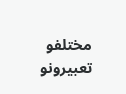مختلفو تعبیرونو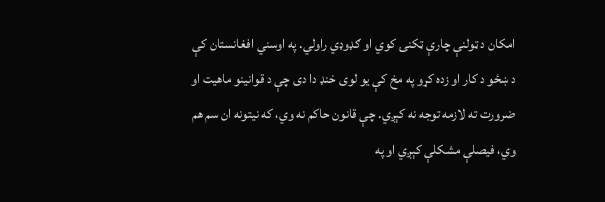امکان د ټولنې چارې ټکنۍ کوي او ګډوډي راولي. په اوسني افغانستان کې د ښځو د کار او زده کړو په مخ کې یو لوی خنډ دا دی چې د قوانینو ماهیت او ضرورت ته لازمه توجه نه کېږي. چې قانون حاکم نه وي، که نیتونه ان سم هم وي، فیصلې مشکلې کېږي او په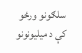سلګونو ورځو کې د میلیونونو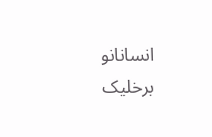انسانانو برخلیک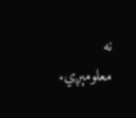نه معلومېږي.